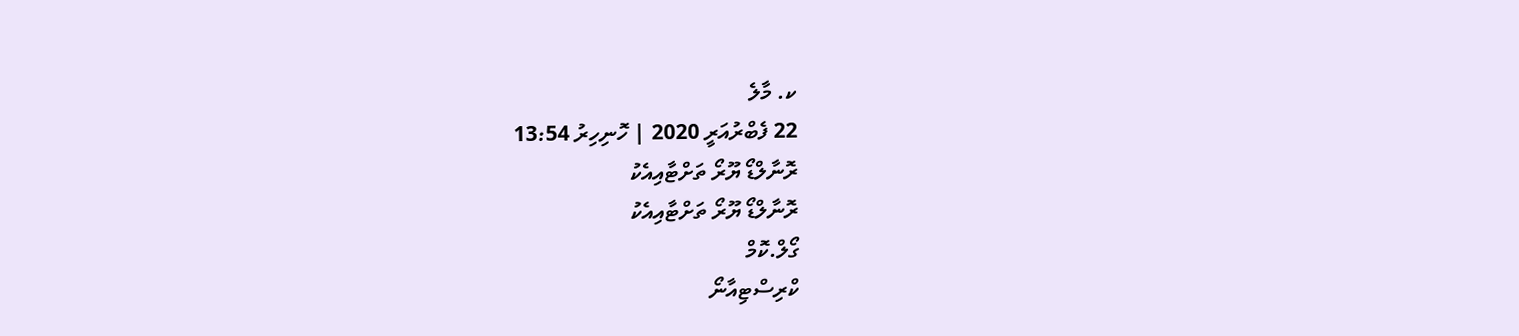ކ. މާލެ
22 ފެބްރުއަރީ 2020 | ހޮނިހިރު 13:54
ރޮނާލްޑޯ ޔޫރޯ ތަށްޓާއިއެކު
ރޮނާލްޑޯ ޔޫރޯ ތަށްޓާއިއެކު
ގޯލް.ކޮމް
ކްރިސްޓިއާނޯ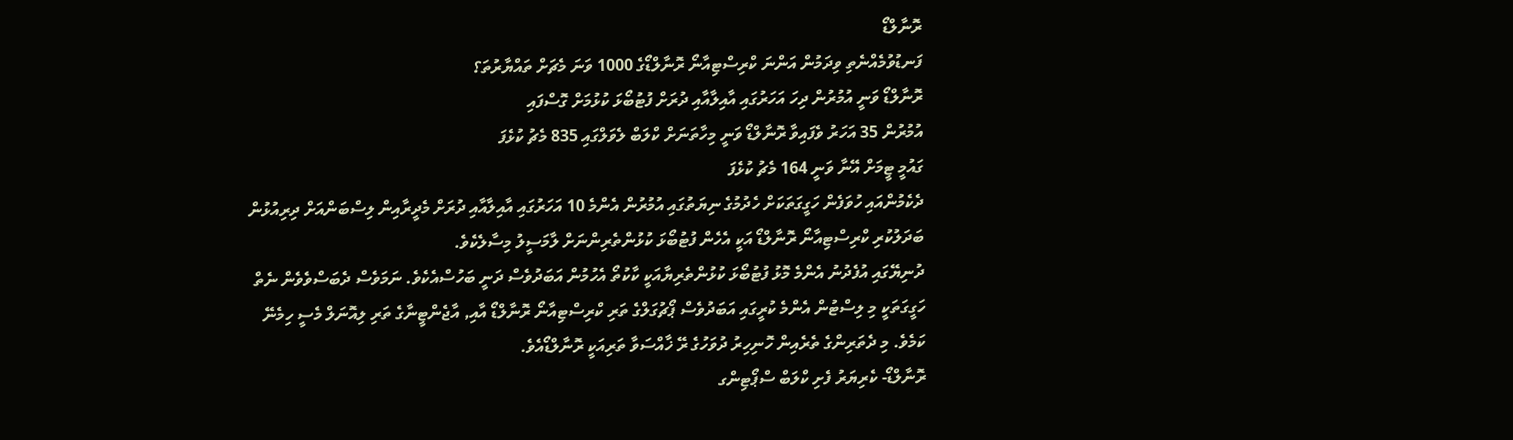ރޮނާލްޑޯ
ފަނޑުވުމެއްނެތި ވިދަމުން އަންނަ ކްރިސްޓިއާނޯ ރޮނާލްޑޯގެ 1000 ވަނަ މެޗަށް ތައްޔާރުތަ؟
ރޮނާލްޑޯ ވަނީ އުމުރުން ދިހަ އަހަރުގައި އާއިލާއާއި ދުރަށް ފުޓުބޯޅަ ކުޅުމަށް ގޮސްފައި
އުމުރުން 35 އަހަރު ވެފައިވާ ރޮނާލްޑޯ ވަނީ މިހާތަނަށް ކްލަބް ލެވަލްގައި 835 މެޗު ކުޅެފަ
ގައުމީ ޓީމަށް އޭނާ ވަނީ 164 މެޗު ކުޅެފަ
ދެކެމުންއައި ހުވަފެން ހަގީގަތަކަށް ހެދުމުގެ ނިޔަތުގައި އުމުރުން އެންމެ 10 އަހަރުގައި އާއިލާއާއި ދުރަށް މެދީރާއިން ލިސްބަންއަށް ދިރިއުޅުން ބަދަލުކުރި ކްރިސްޓިއާނޯ ރޮނާލްޑޯ އަކީ އެހެން ފުޓުބޯޅަ ކުޅުންތެރިންނަށް ލާމަސީލު މިސާލެކެވެ.
ދުނިޔޭގައި އުފެދުނު އެންމެ މޮޅު ފުޓުބޯޅަ ކުޅުންތެރިޔާއަކީ ކާކުތޯ އެހުމުން އަބަދުވެސް ދަނީ ބަހުސްއެކެވެ. ނަމަވެސް ދެބަސްވެވެން ނެތް ހަގީގަތަކީ މި ލިސްޓުން އެންމެ ކުރީގައި އަބަދުވެސް ޕޯޗުގަލްގެ ތަރި ކްރިސްޓިއާނޯ ރޮނާލްޑޯ އާއި, އާޖެންޓީނާގެ ތަރި ލިއޮނަލް މެސީ ހިމެނޭ ކަމެވެ. މި ދެތަރިންގެ ތެރެއިން ހޮނިހިރު ދުވަހުގެ ރޭ ޚާއްސަވާ ތަރިއަކީ ރޮނާލްޑޯއެވެ.
ރޮނާލްޑޯ- ކެރިޔަރު ފެށި ކްލަބް ސްޕޯޓިންގ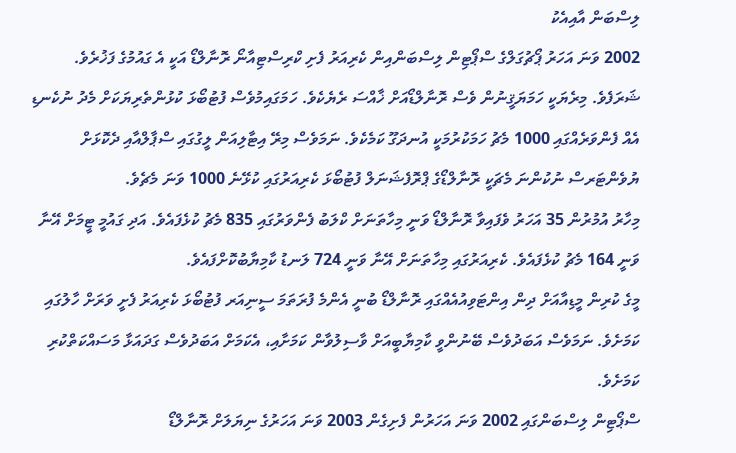ލިސްބަން އާއިއެކު
2002 ވަނަ އަހަރު ޕޯޗުގަލްގެ ސްޕޯޓިން ލިސްބަންއިން ކެރިއަރު ފެށި ކްރިސްޓިއާނޯ ރޮނާލްޑޯ އަކީ އެ ގައުމުގެ ފަޚުރެވެ. ޝަރަފެވެ. މިރެޔަކީ ހަމަޔަޤީނުން ވެސް ރޮނާލްޑޯއަށް ޚާއްސަ ރެޔެކެވެ. ހަމަގައިމުވެސް ފުޓުބޯޅަ ކުޅުންތެރިޔަކަށް މެދު ނުކެނޑި އެއް ފެންވަރެއްގައި 1000 މެޗު ހަމަކުރުމަކީ އުނދަގޫ ކަމެކެވެ. ނަމަވެސް މިރޭ އިޓާލިއަން ލީގުގައި ސްޕާލްއާއި ދެކޮޅަށް ޔުވެންޓަރސް ނުކުންނަ މެޗަކީ ރޮނާލްޑޯގެ ޕްރޮފެޝަނަލް ފުޓުބޯޅަ ކެރިއަރުގައި ކުޅޭނެ 1000 ވަނަ މެޗެވެ.
މިހާރު އުމުރުން 35 އަހަރު ވެފައިވާ ރޮނާލްޑޯ ވަނީ މިހާތަނަށް ކްލަބު ފެންވަރުގައި 835 މެޗު ކުޅެފައެވެ. އަދި ގައުމީ ޓީމަށް އޭނާ ވަނީ 164 މެޗު ކުޅެފައެވެ. ކެރިއަރުގައި މިހާތަނަށް އޭނާ ވަނީ 724 ލަނޑު ކާމިޔާބުކޮށްފައެވެ.
މީގެ ކުރިން މީޑިއާއަށް ދިން އިންޓަވިއުއެއްގައި ރޮނާލްޑޯ ބުނީ އެންމެ ފުރަތަމަ ސީނިއަރ ފުޓުބޯޅަ ކެރިއަރު ފެށީ ވަރަށް ހާލުގައި ކަމަށެވެ. ނަމަވެސް އަބަދުވެސް ބޭނުންވީ ކާމިޔާބީއަށް ވާސިލުވާން ކަމަށާއި، އެކަމަށް އަބަދުވެސް ގަދައަޅާ މަސައްކަތްކުރި ކަމަށެވެ.
ސްޕޯޓިން ލިސްބަންގައި 2002 ވަނަ އަހަރުން ފެށިގެން 2003 ވަނަ އަހަރުގެ ނިޔަލަށް ރޮނާލްޑޯ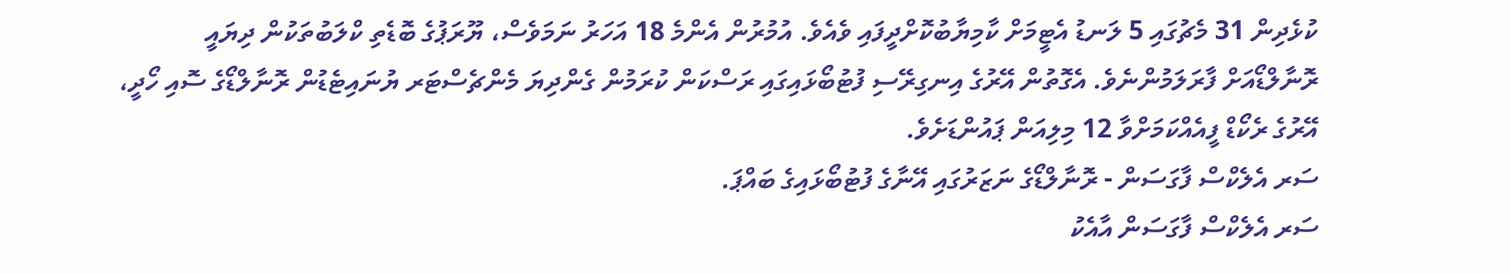ކުޅެދިން 31 މެޗުގައި 5 ލަނޑު އެޓީމަށް ކާމިޔާބުކޮށްދީފައި ވެއެވެ. އުމުރުން އެންމެ 18 އަހަރު ނަމަވެސް، ޔޫރަޕުގެ ބޮޑެތި ކްލަބުތަކުން ދިޔައީ ރޮނާލްޑޯއަށް ފާރަލަމުންނެވެ. އެގޮތުން އޭރުގެ އިނގިރޭސި ފުޓުބޯޅައިގައި ރަސްކަން ކުރަމުން ގެންދިޔަ މެންޗެސްޓަރ ޔުނައިޓެޑުން ރޮނާލްޑޯގެ ސޮއި ހޯދީ، އޭރުގެ ރެކޯޑް ފީއެއްކަމަށްވާ 12 މިލިއަން ޕައުންޑަށެވެ.
ސަރ އެލެކްސް ފާގަސަން - ރޮނާލްޑޯގެ ނަޒަރުގައި އޭނާގެ ފުޓުބޯޅައިގެ ބައްޕަ.
ސަރ އެލެކްސް ފާގަސަން އާއެކު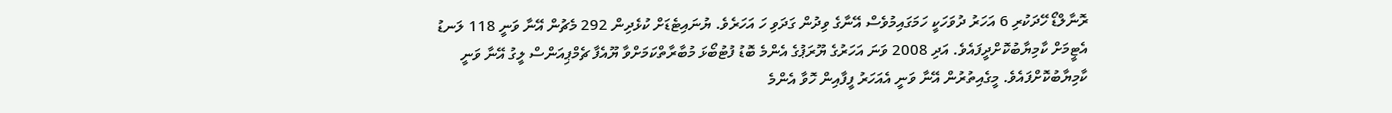ރޮނާލްޑޯ ހޭދަކުރި 6 އަހަރު ދުވަހަކީ ހަމަގައިމުވެސް އޭނާގެ ވިދުން ގަދަވި ހަ އަހަރެވެ. ޔުނައިޓެޑަށް ކުޅެދިން 292 މެޗުން އޭނާ ވަނީ 118 ލަނޑު އެޓީމަށް ކާމިޔާބުކޮށްދީފައެވެ. އަދި 2008 ވަނަ އަހަރުގެ ޔޫރަޕުގެ އެންމެ ބޮޑު ފުޓުބޯޅަ މުބާރާތްކަމަށްވާ ޔޫއެފާ ޗެމްޕިއަންސް ލީގު އޭނާ ވަނީ ކާމިޔާބުކޮށްފައެވެ. މީގެއިތުރުން އޭނާ ވަނީ އެއަހަރު ފީފާއިން ހޮވާ އެންމެ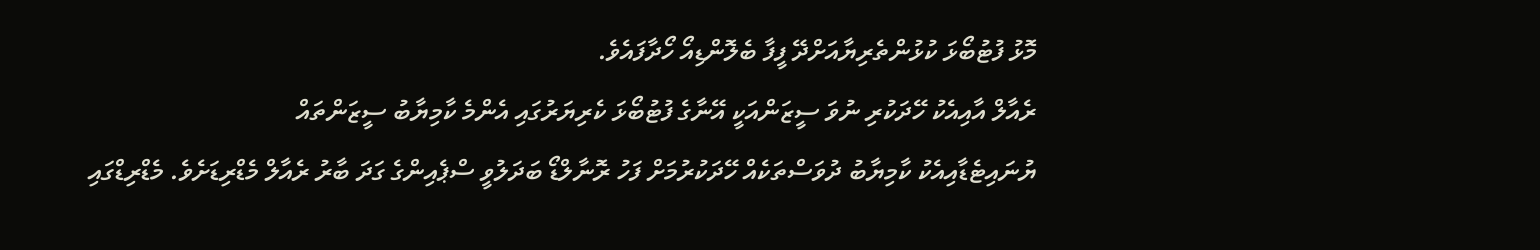މޮޅު ފުޓުބޯޅަ ކުޅުންތެރިޔާއަށްދޭ ފީފާ ބެލޮންޑިއޯ ހޯދާފައެވެ.
ރެއާލް އާއިއެކު ހޭދަކުރި ނުވަ ސީޒަންއަކީ އޭނާގެ ފުޓުބޯޅަ ކެރިޔަރުގައި އެންމެ ކާމިޔާބު ސީޒަންތައް
ޔުނައިޓެޑާއިއެކު ކާމިޔާބު ދުވަސްތަކެއް ހޭދަކުރުމަށް ފަހު ރޮނާލްޑޯ ބަދަލުވީ ސްޕެއިންގެ ގަދަ ބާރު ރެއާލް މެޑްރިޑަށެވެ. މެޑްރިޑްގައި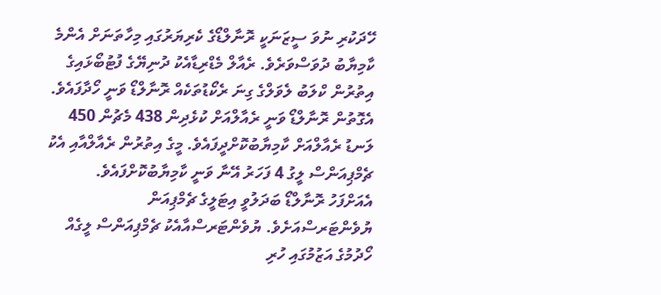ހޭދަކުރި ނުވަ ސީޒަނަކީ ރޮނާލްޑޯގެ ކެރިޔަރުގައި މިހާތަނަށް އެންމެ ކާމިޔާބު ދުވަސްވަރެވެ. ރެއާލް މެޑްރިޑާއެކު ދުނިޔޭގެ ފުޓުބޯޅައިގެ އިތުރުން ކްލަބު ލެވަލްގެ ގިނަ ރެކޯޑުތަކެއް ރޮނާލްޑޯ ވަނީ ހޯދާފައެވެ. އެގޮތުން ރޮނާލްޑޯ ވަނީ ރެއާލްއަށް ކުޅެދިން 438 މެޗުން 450 ލަނޑު ރެއާލްއަށް ކާމިޔާބުކޮށްދީފައެވެ. މީގެ އިތުރުން ރެއާލްއާއި އެކު ޗެމްޕިއަންސް ލީގު 4 ފަހަރު އޭނާ ވަނީ ކާމިޔާބުކޮށްފައެވެ.
އެއަށްފަހު ރޮނާލްޑޯ ބަދަލުވީ އިޓަލީގެ ޗެމްޕިއަން ޔުވެންޓަރސްއަށެވެ. ޔުވެންޓަރސްއާއެކު ޗެމްޕިއަންސް ލީގެއް ހޯދުމުގެ އަޒުމުގައި ހުރި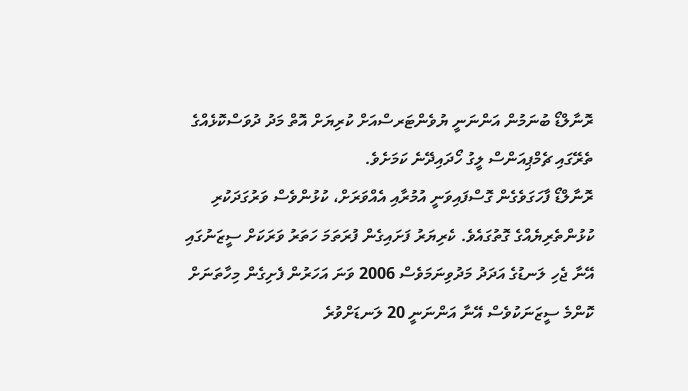ރޮނާލްޑޯ ބުނަމުން އަންނަނީ ޔުވެންޓަރސްއަށް ކުރިޔަށް އޮތް މަދު ދުވަސްކޮޅެއްގެ ތެރޭގައި ޗެމްޕިއަންސް ލީގު ހޯދައިދޭނެ ކަމަށެވެ.
ރޮނާލްޑޯ ފާހަގަވެގެން ގޮސްފައިވަނީ އުމުރާއި އެއްވަރަށް، ކުޅުންވެސް ވަރުގަދަކުރި ކުޅުންތެރިޔެއްގެ ގޮތުގައެވެ. ކެރިޔަރު ފަށައިގެން ފުރަތަމަ ހަތަރު ވަރަކަށް ސީޒަނުގައި އޭނާ ޖެހި ލަނޑުގެ އަދަދު މަދުވިނަމަވެސް 2006 ވަނަ އަހަރުން ފެށިގެން މިހާތަނަށް ކޮންމެ ސީޒަނަކުވެސް އޭނާ އަންނަނީ 20 ލަނޑަށްވުރެ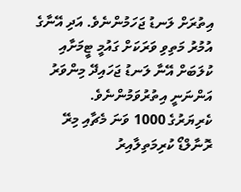އިތުރަށް ލަނޑު ޖަހަމުންނެވެ. އަދި އޭނާގެ އުމުރު މަތިވި ވަރަކަށް ގައުމީ ޓީމަށާއި ކުލަބަށް އޭނާ ލަނޑު ޖަހައިދޭ މިންވަރު އަންނަނީ އިތުރުވަމުންނެވެ.
ކެރިޔަރުގެ 1000 ވަނަ މެޗާއި މިރޭ ރޮނާލްޑޯ ކުރިމަތިލާއިރު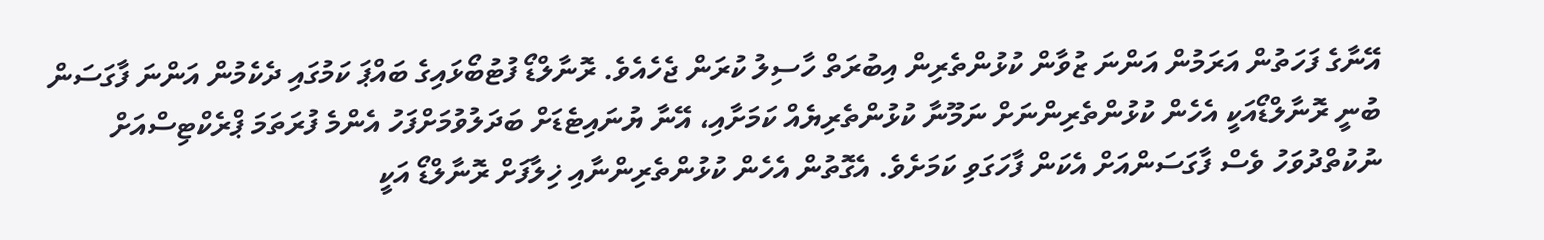އޭނާގެ ފަހަތުން އަރަމުން އަންނަ ޒުވާން ކުޅުންތެރިން އިބުރަތް ހާސިލު ކުރަން ޖެހެއެވެ. ރޮނާލްޑޯ ފުޓުބޯޅައިގެ ބައްޕަ ކަމުގައި ދެކެމުން އަންނަ ފާގަސަން ބުނީ ރޮނާލްޑޯއަކީ އެހެން ކުޅުންތެރިންނަށް ނަމޫނާ ކުޅުންތެރިޔެއް ކަމަށާއި، އޭނާ ޔުނައިޓެޑަށް ބަދަލުވުމަށްފަހު އެންމެ ފުރަތަމަ ޕްރެކްޓިސްއަށް ނުކުތްދުވަހު ވެސް ފާގަސަންއަށް އެކަން ފާހަގަވި ކަމަށެވެ. އެގޮތުން އެހެން ކުޅުންތެރިންނާއި ޚިލާފަށް ރޮނާލްޑޯ އަކީ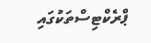ޕްރެކްޓިސްތަކުގައި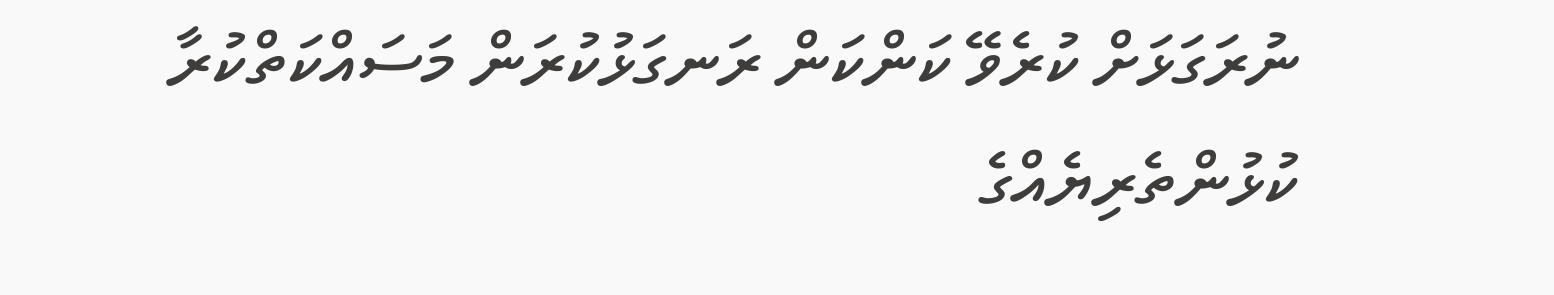ނުރަގަޅަށް ކުރެވޭ ކަންކަން ރަނގަޅުކުރަން މަސައްކަތްކުރާ ކުޅުންތެރިޔެއްގެ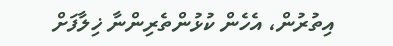އިތުރުން، އެހެން ކުޅުންތެރިންނާ ޚިލާފަށް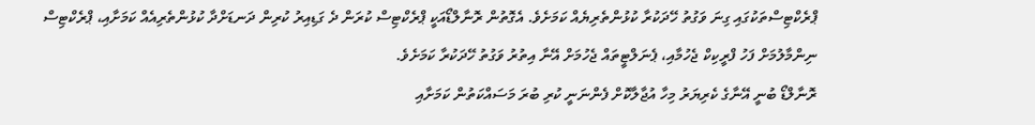ޕްރެކްޓިސްތަކުގައި ގިނަ ވަގުތު ހޭދަކުރާ ކުޅުންތެރިޔެއް ކަމަށެވެ. އެގޮތުން ރޮނާލްޑޯއަކީ ޕްރެކްޓިސް ކުރަން ދެ ގަޑިއިރު ކުރިން ދަނޑަށްދާ ކުޅުންތެރިއެއް ކަމަށާއި، ޕްރެކްޓިސް ނިންމާލުމަށް ފަހު ފްރީކިކް ޖެހުމާއި، ޕެނަލްޓީތައް ޖެހުމަށް އޭނާ އިތުރު ވަގުތު ހޭދަކުރާ ކަމަށެވެ.
ރޮނާލްޑޯ ބުނީ އޭނާގެ ކެރިޔަރު މިހާ އުޖާލާކޮށް ފެންނަނީ ކުރި ބުރަ މަސައްކަތުން ކަމަށާއި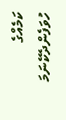ކަމެއްގެ ހުވަފެންދެކޭނަމަ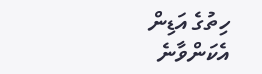ހިތުގެ އަޑިން އެކަންވާނެ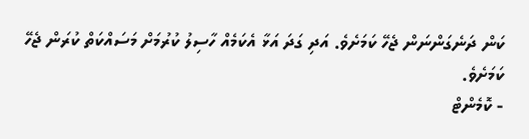ކަން ދަނެގަންނަން ޖެހޭ ކަމަށެވެ. އަދި ގަދަ އަޅާ އެކަމެއް ހާސިލު ކުރުމަށް މަސައްކަތް ކުރަން ޖެހޭ ކަމަށެވެ.
- ކޮމެންޓް